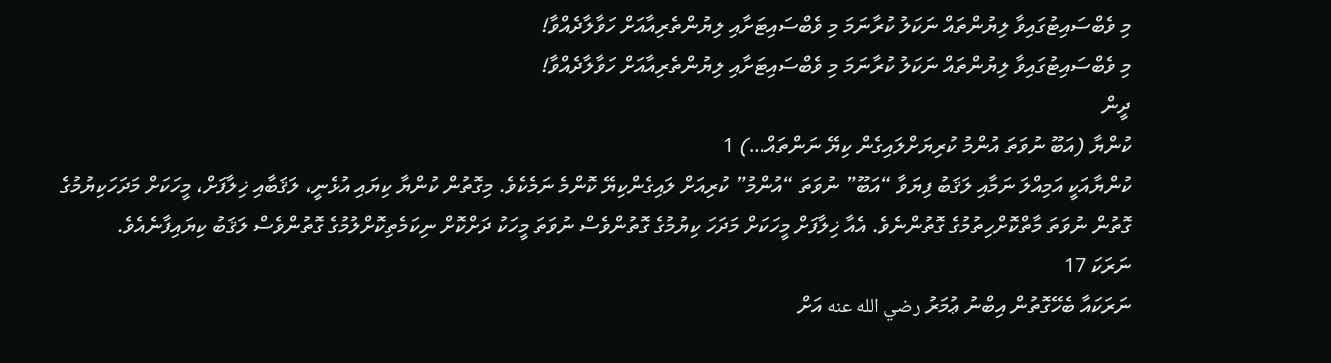މި ވެބްސައިޓުގައިވާ ލިޔުންތައް ނަކަލު ކުރާނަމަ މި ވެބްސައިޓަށާއި ލިޔުންތެރިއާއަށް ހަވާލާދެއްވާ!
މި ވެބްސައިޓުގައިވާ ލިޔުންތައް ނަކަލު ކުރާނަމަ މި ވެބްސައިޓަށާއި ލިޔުންތެރިއާއަށް ހަވާލާދެއްވާ!
ދީން
ކުންޔާ (އަބޫ ނުވަތަ އުންމު ކުރިޔަށްލައިގެން ކިޔޭ ނަންތައް…) 1
ކުންޔާއަކީ އަމިއްލަ ނަމާއި ލަޤަބު ފިޔަވާ “އަބޫ” ނުވަތަ “އުންމު” ކުރިއަށް ލައިގެންކިޔޭ ކޮންމެ ނަމެކެވެ. މިގޮތުން ކުންޔާ ކިޔައި އުޅެނީ، ލަޤަބާއި ޚިލާފަށް، މީހަކަށް މަދަހަކިޔުމުގެ ގޮތުން ނުވަތަ މާތްކޮށްހިތުމުގެ ގޮތުންނެވެ. އެއާ ޚިލާފަށް މީހަކަށް މަދަހަ ކިޔުމުގެ ގޮތުންވެސް ނުވަތަ މީހަކު ދަށްކޮށް ނިކަމެތިކޮށްލުމުގެ ގޮތުންވެސް ލަޤަބު ކިޔައިފާނެއެވެ.
ނަރަކަ 17
ނަރަކައާ ބެހޭގޮތުން އިބްނު ޢުމަރު رضي الله عنه އަށް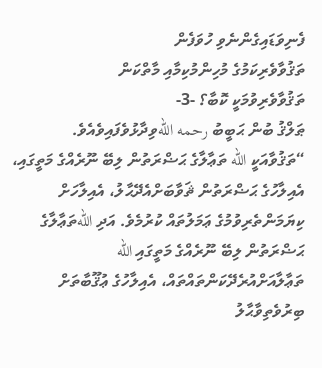ފެނިވަޑައިގެންނެވި ހުވަފެން
ތަޤުވާވެރިކަމުގެ މުހިންމުކިމާއި މާތްކަން
ތަޤުވާވެރިވުމަކީ ކޮބާ؟ -3-
ޠަލްޤު ބުން ޙަބީބު رحمه اللهވިދާޅުވެފައިވެއެވެ.
“ތަޤުވާއަކީ الله ތަޢާލާގެ ޙަޟްރަތުން ލިބޭ ނޫރެއްގެ މަތީގައި، އެއިލާހުގެ ޙަޟްރަތުން ޘަވާބަށްއެދޭޙާލު، އެއިލާހަށް ކިޔަމަންތެރިވުމުގެ ޢަމަލުތައް ކުރުމެވެ. އަދި اللهތަޢާލާގެ ޙަޟްރަތުން ލިބޭ ނޫރެއްގެ މަތީގައި الله ތަޢާލާއަށްއުރެދޭކަންތައްތައް، އެއިލާހުގެ ޢުޤޫބާތަށް ބިރުވެތިވާޙާލު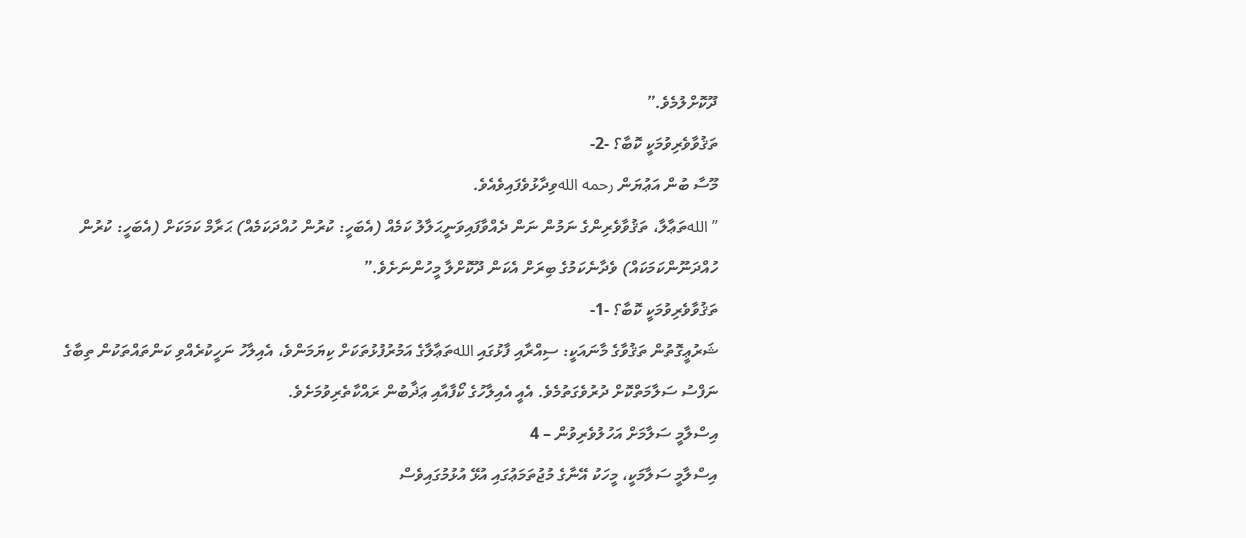ދޫކޮށްލުމެވެ.”
ތަޤުވާވެރިވުމަކީ ކޮބާ؟ -2-
މޫސާ ބުން އަޢުޔަން رحمه اللهވިދާޅުވެފައިވެއެވެ.
” اللهތަޢާލާ، ތަޤުވާވެރިންގެ ނަމުން ނަން ދެއްވާފައިވަނީޙަލާލު ކަމެއް (އެބަހީ: ކުރުން ހުއްދަކަމެއް) ޙަރާމް ކަމަކަށް (އެބަހީ: ކުރުން ހުއްދަނޫންކަމަކައް) ވެދާނެކަމުގެ ބިރަށް އެކަން ދޫކޮށްލާ މީހުންނަށެވެ.”
ތަޤުވާވެރިވުމަކީ ކޮބާ؟ -1-
ޝަރުޢީގޮތުން ތަޤުވާގެ މާނައަކީ: ސިއްރާއި ފާޅުގައި اللهތަޢާލާގެ އަމުރުފުޅުތަކަށް ކިޔަމަންވެ، އެއިލާހު ނަހީކުރެއްވި ކަންތައްތަކުން ތިބާގެ ނަފްސު ސަލާމަތްކޮށް ދުރުވެގަތުމެވެ. އެއީ އެއިލާހުގެ ކޯފާއާއި ޢަޛާބުން ރައްކާތެރިވުމަށެވެ.
އިސްލާމީ ސަލާމަށް އަހުލުވެރިވުން – 4
އިސްލާމީ ސަލާމަކީ، މީހަކު އޭނާގެ މުޖުތަމަޢުގައި އުޅޭ އުޅުމުގައިވެސް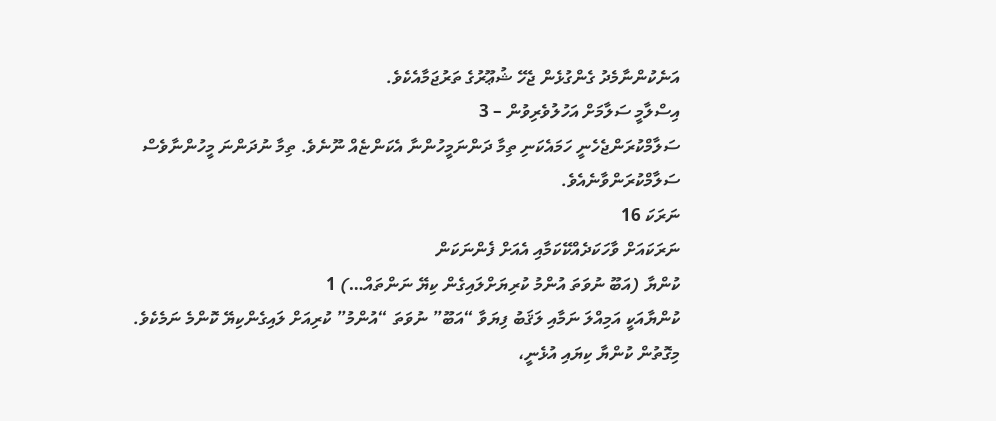އަނެކުންނާމެދު ގެންގުޅެން ޖެހޭ ޝުޢޫރުގެ ތަރުޖަމާއެކެވެ.
އިސްލާމީ ސަލާމަށް އަހުލުވެރިވުން – 3
ސަލާމްކުރަންޖެހެނީ ހަމައެކަނި ތިމާ ދަންނަމީހުންނާ އެކަންޏެއް ނޫނެވެ. ތިމާ ނުދަންނަ މީހުންނާވެސް ސަލާމްކުރަންވާނެއެވެ.
ނަރަކަ 16
ނަރަކައަށް ވާހަކަދެއްކޭކަމާއި އެއަށް ފެންނަކަން
ކުންޔާ (އަބޫ ނުވަތަ އުންމު ކުރިޔަށްލައިގެން ކިޔޭ ނަންތައް…) 1
ކުންޔާއަކީ އަމިއްލަ ނަމާއި ލަޤަބު ފިޔަވާ “އަބޫ” ނުވަތަ “އުންމު” ކުރިއަށް ލައިގެންކިޔޭ ކޮންމެ ނަމެކެވެ. މިގޮތުން ކުންޔާ ކިޔައި އުޅެނީ،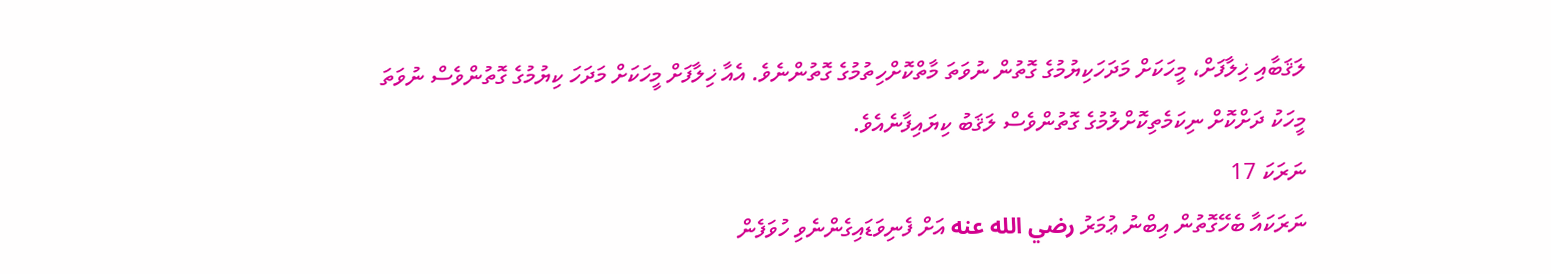ލަޤަބާއި ޚިލާފަށް، މީހަކަށް މަދަހަކިޔުމުގެ ގޮތުން ނުވަތަ މާތްކޮށްހިތުމުގެ ގޮތުންނެވެ. އެއާ ޚިލާފަށް މީހަކަށް މަދަހަ ކިޔުމުގެ ގޮތުންވެސް ނުވަތަ މީހަކު ދަށްކޮށް ނިކަމެތިކޮށްލުމުގެ ގޮތުންވެސް ލަޤަބު ކިޔައިފާނެއެވެ.
ނަރަކަ 17
ނަރަކައާ ބެހޭގޮތުން އިބްނު ޢުމަރު رضي الله عنه އަށް ފެނިވަޑައިގެންނެވި ހުވަފެން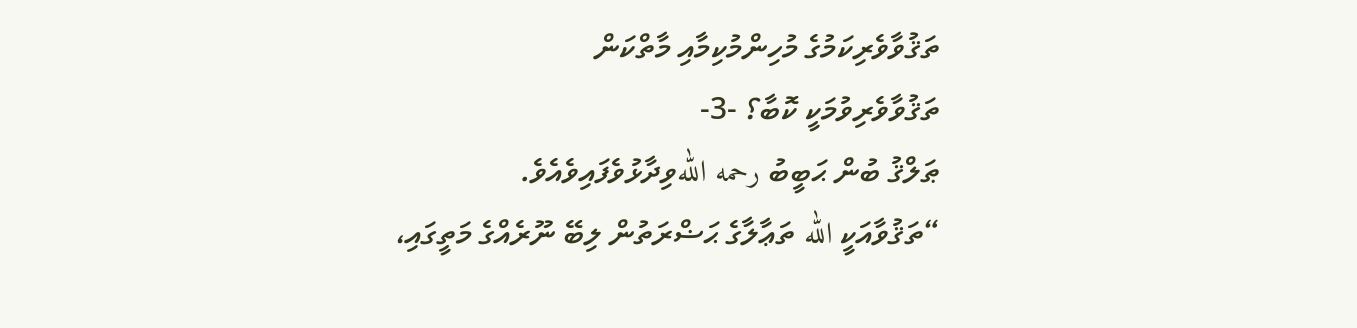ތަޤުވާވެރިކަމުގެ މުހިންމުކިމާއި މާތްކަން
ތަޤުވާވެރިވުމަކީ ކޮބާ؟ -3-
ޠަލްޤު ބުން ޙަބީބު رحمه اللهވިދާޅުވެފައިވެއެވެ.
“ތަޤުވާއަކީ الله ތަޢާލާގެ ޙަޟްރަތުން ލިބޭ ނޫރެއްގެ މަތީގައި،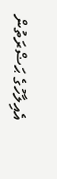އެއިލާހުގެ ޙަޟްރަތުން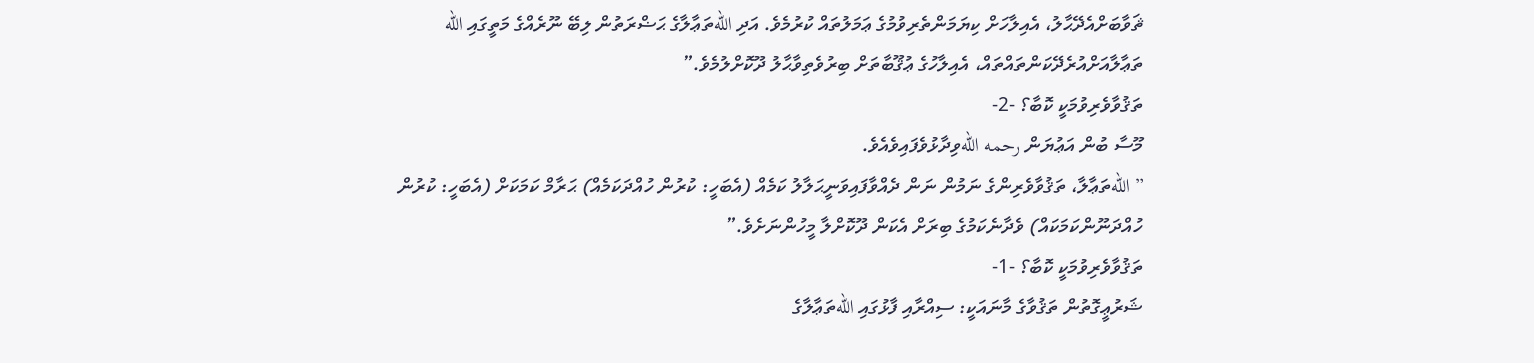ޘަވާބަށްއެދޭޙާލު، އެއިލާހަށް ކިޔަމަންތެރިވުމުގެ ޢަމަލުތައް ކުރުމެވެ. އަދި اللهތަޢާލާގެ ޙަޟްރަތުން ލިބޭ ނޫރެއްގެ މަތީގައި الله ތަޢާލާއަށްއުރެދޭކަންތައްތައް، އެއިލާހުގެ ޢުޤޫބާތަށް ބިރުވެތިވާޙާލު ދޫކޮށްލުމެވެ.”
ތަޤުވާވެރިވުމަކީ ކޮބާ؟ -2-
މޫސާ ބުން އަޢުޔަން رحمه اللهވިދާޅުވެފައިވެއެވެ.
” اللهތަޢާލާ، ތަޤުވާވެރިންގެ ނަމުން ނަން ދެއްވާފައިވަނީޙަލާލު ކަމެއް (އެބަހީ: ކުރުން ހުއްދަކަމެއް) ޙަރާމް ކަމަކަށް (އެބަހީ: ކުރުން ހުއްދަނޫންކަމަކައް) ވެދާނެކަމުގެ ބިރަށް އެކަން ދޫކޮށްލާ މީހުންނަށެވެ.”
ތަޤުވާވެރިވުމަކީ ކޮބާ؟ -1-
ޝަރުޢީގޮތުން ތަޤުވާގެ މާނައަކީ: ސިއްރާއި ފާޅުގައި اللهތަޢާލާގެ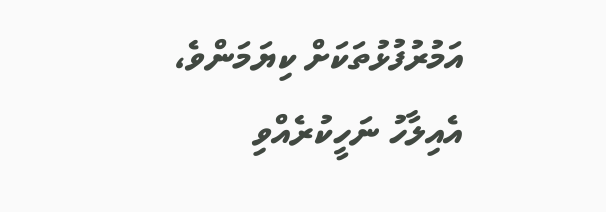އަމުރުފުޅުތަކަށް ކިޔަމަންވެ، އެއިލާހު ނަހީކުރެއްވި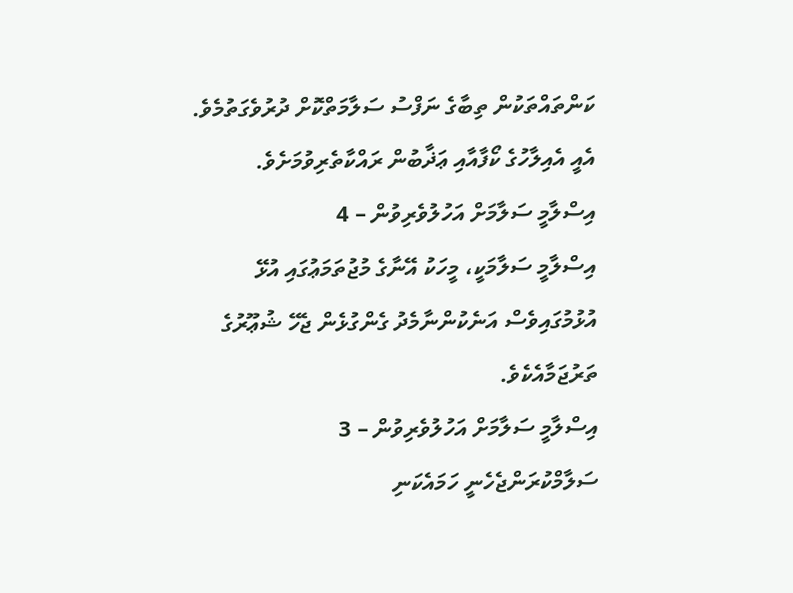ކަންތައްތަކުން ތިބާގެ ނަފްސު ސަލާމަތްކޮށް ދުރުވެގަތުމެވެ. އެއީ އެއިލާހުގެ ކޯފާއާއި ޢަޛާބުން ރައްކާތެރިވުމަށެވެ.
އިސްލާމީ ސަލާމަށް އަހުލުވެރިވުން – 4
އިސްލާމީ ސަލާމަކީ، މީހަކު އޭނާގެ މުޖުތަމަޢުގައި އުޅޭ އުޅުމުގައިވެސް އަނެކުންނާމެދު ގެންގުޅެން ޖެހޭ ޝުޢޫރުގެ ތަރުޖަމާއެކެވެ.
އިސްލާމީ ސަލާމަށް އަހުލުވެރިވުން – 3
ސަލާމްކުރަންޖެހެނީ ހަމައެކަނި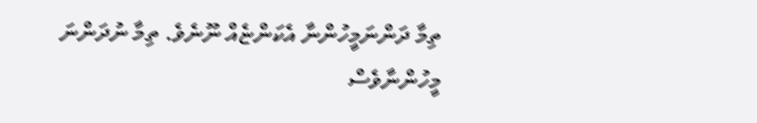ތިމާ ދަންނަމީހުންނާ އެކަންޏެއް ނޫނެވެ. ތިމާ ނުދަންނަ މީހުންނާވެސް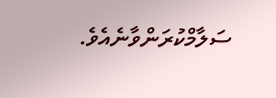ސަލާމްކުރަންވާނެއެވެ.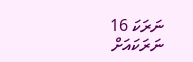ނަރަކަ 16
ނަރަކައަށް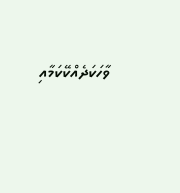ވާހަކަދެއްކޭކަމާއި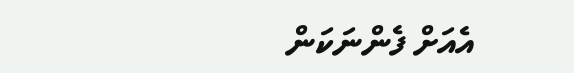އެއަށް ފެންނަކަން